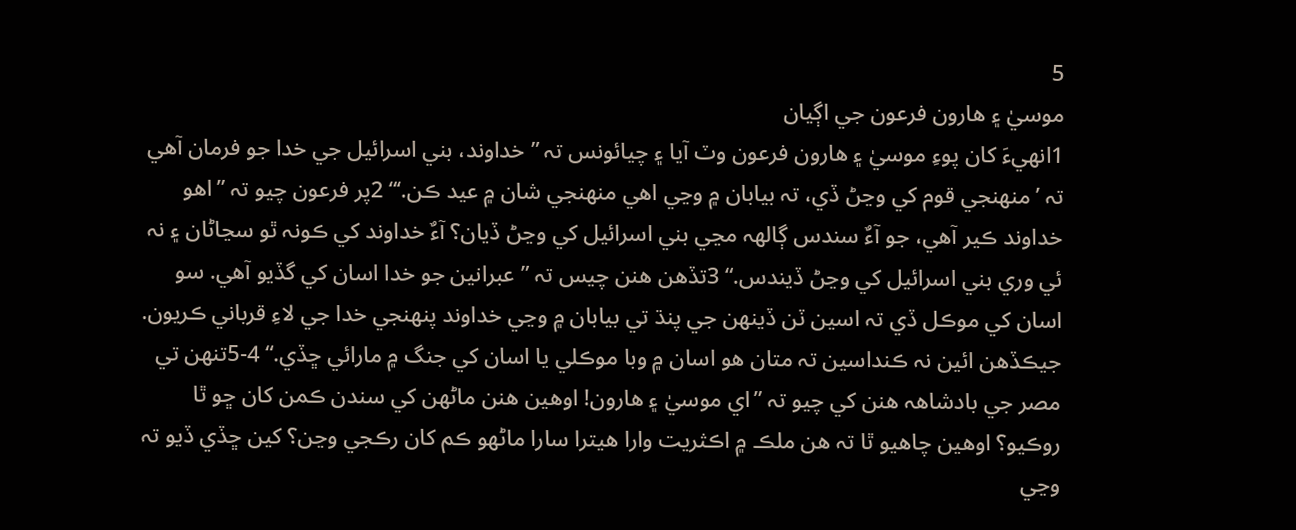5
موسيٰ ۽ هارون فرعون جي اڳيان
1انهيءَ کان پوءِ موسيٰ ۽ هارون فرعون وٽ آيا ۽ چيائونس تہ ”خداوند، بني اسرائيل جي خدا جو فرمان آهي تہ ’منهنجي قوم کي وڃڻ ڏي، تہ بيابان ۾ وڃي اهي منهنجي شان ۾ عيد ڪن.‘“ 2پر فرعون چيو تہ ”اهو خداوند ڪير آهي، جو آءٌ سندس ڳالهہ مڃي بني اسرائيل کي وڃڻ ڏيان؟ آءٌ خداوند کي ڪونہ ٿو سڃاڻان ۽ نہ ئي وري بني اسرائيل کي وڃڻ ڏيندس.“ 3تڏهن هنن چيس تہ ”عبرانين جو خدا اسان کي گڏيو آهي. سو اسان کي موڪل ڏي تہ اسين ٽن ڏينهن جي پنڌ تي بيابان ۾ وڃي خداوند پنهنجي خدا جي لاءِ قرباني ڪريون. جيڪڏهن ائين نہ ڪنداسين تہ متان هو اسان ۾ وبا موڪلي يا اسان کي جنگ ۾ مارائي ڇڏي.“ 4-5تنهن تي مصر جي بادشاهہ هنن کي چيو تہ ”اي موسيٰ ۽ هارون! اوهين هنن ماڻهن کي سندن ڪمن کان ڇو ٿا روڪيو؟ اوهين چاهيو ٿا تہ هن ملڪ ۾ اڪثريت وارا هيترا سارا ماڻهو ڪم کان رڪجي وڃن؟ کين ڇڏي ڏيو تہ وڃي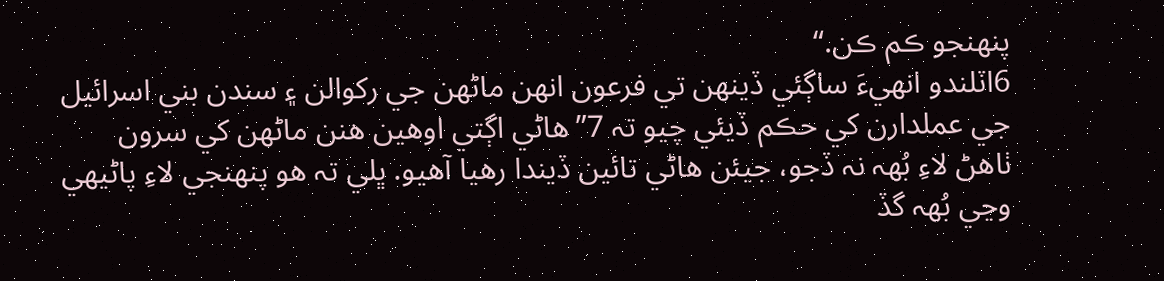پنهنجو ڪم ڪن.“
6اٽلندو انهيءَ ساڳئي ڏينهن تي فرعون انهن ماڻهن جي رکوالن ۽ سندن بني اسرائيل جي عملدارن کي حڪم ڏيئي چيو تہ 7”هاڻي اڳتي اوهين هنن ماڻهن کي سرون ٺاهڻ لاءِ بُهہ نہ ڏجو، جيئن هاڻي تائين ڏيندا رهيا آهيو. ڀلي تہ هو پنهنجي لاءِ پاڻيهي وڃي بُهہ گڏ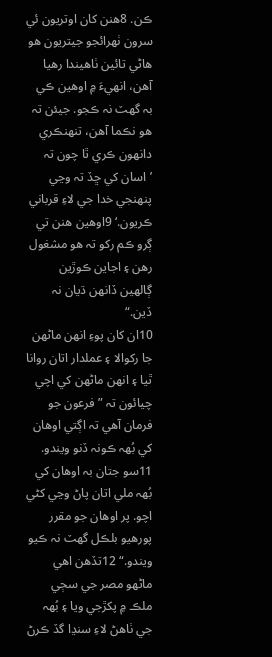ڪن. 8هنن کان اوتريون ئي سرون ٺهرائجو جيتريون هو هاڻي تائين ٺاهيندا رهيا آهن، انهيءَ ۾ اوهين ڪي بہ گھٽ نہ ڪجو. جيئن تہ هو نڪما آهن، تنهنڪري دانهون ڪري ٿا چون تہ ’اسان کي ڇڏ تہ وڃي پنهنجي خدا جي لاءِ قرباني ڪريون.‘ 9اوهين هنن تي ڳرو ڪم رکو تہ هو مشغول رهن ۽ اجاين ڪوڙين ڳالهين ڏانهن ڌيان نہ ڏين.“
10ان کان پوءِ انهن ماڻهن جا رکوالا ۽ عملدار اتان روانا ٿيا ۽ انهن ماڻهن کي اچي چيائون تہ ”فرعون جو فرمان آهي تہ اڳتي اوهان کي بُهہ ڪونہ ڏنو ويندو. 11سو جتان بہ اوهان کي بُهہ ملي اتان پاڻ وڃي کڻي اچو. پر اوهان جو مقرر پورهيو بلڪل گھٽ نہ ڪيو ويندو.“ 12تڏهن اهي ماڻهو مصر جي سڄي ملڪ ۾ پکڙجي ويا ۽ بُهہ جي ٺاهڻ لاءِ سنڍا گڏ ڪرڻ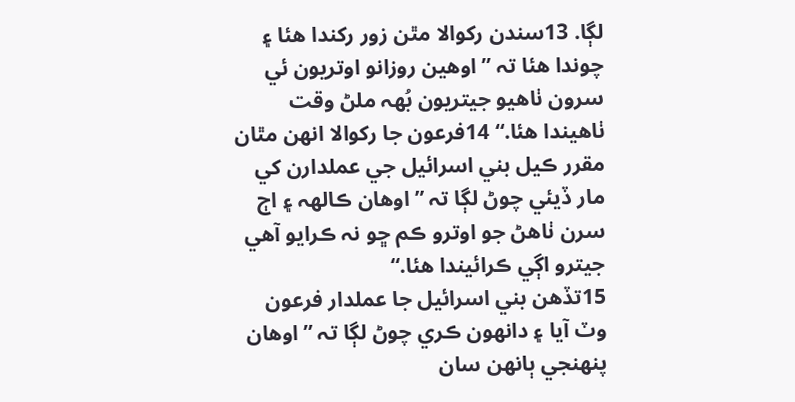لڳا. 13سندن رکوالا مٿن زور رکندا هئا ۽ چوندا هئا تہ ”اوهين روزانو اوتريون ئي سرون ٺاهيو جيتريون بُهہ ملڻ وقت ٺاهيندا هئا.“ 14فرعون جا رکوالا انهن مٿان مقرر ڪيل بني اسرائيل جي عملدارن کي مار ڏيئي چوڻ لڳا تہ ”اوهان ڪالهہ ۽ اڄ سرن ٺاهڻ جو اوترو ڪم ڇو نہ ڪرايو آهي جيترو اڳي ڪرائيندا هئا.“
15تڏهن بني اسرائيل جا عملدار فرعون وٽ آيا ۽ دانهون ڪري چوڻ لڳا تہ ”اوهان پنهنجي ٻانهن سان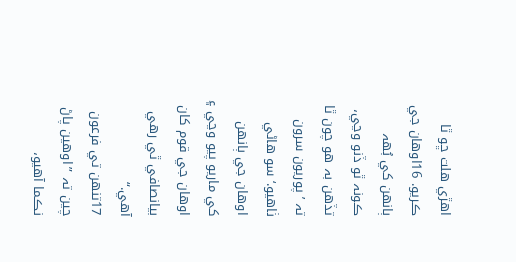اهڙي هلت ڇو ٿا ڪريو. 16اوهان جي ٻانهن کي بُهہ ڪونہ ٿو ڏنو وڃي، تڏهن بہ هو چون ٿا تہ ’پوريون سرون ٺاهيو.‘ سو هاڻي اوهان جي ٻانهن کي ماريو پيو وڃي ۽ اوهان جي قوم کان بيانصافي ٿي رهي آهي.“
17تنهن تي فرعون چين تہ ”اوهين پاڻ نڪما آهيو،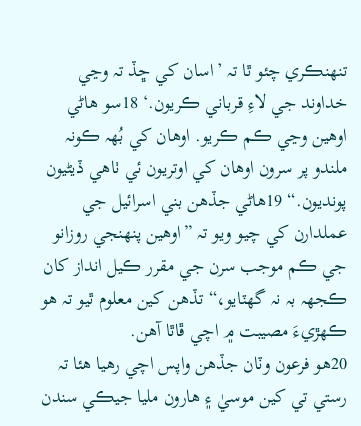تنهنڪري چئو ٿا تہ ’اسان کي ڇڏ تہ وڃي خداوند جي لاءِ قرباني ڪريون.‘ 18سو هاڻي اوهين وڃي ڪم ڪريو. اوهان کي بُهہ ڪونہ ملندو پر سرون اوهان کي اوتريون ئي ٺاهي ڏيڻيون پونديون.“ 19هاڻي جڏهن بني اسرائيل جي عملدارن کي چيو ويو تہ ”اوهين پنهنجي روزانو جي ڪم موجب سرن جي مقرر ڪيل انداز کان ڪجھہ بہ نہ گھٽايو،“ تڏهن کين معلوم ٿيو تہ هو ڪهڙيءَ مصيبت ۾ اچي ڦاٿا آهن.
20هو فرعون وٽان جڏهن واپس اچي رهيا هئا تہ رستي تي کين موسيٰ ۽ هارون مليا جيڪي سندن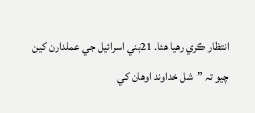انتظار ڪري رهيا هئا. 21بني اسرائيل جي عملدارن کين چيو تہ ”شل خداوند اوهان کي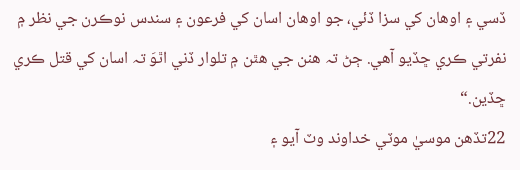ڏسي ۽ اوهان کي سزا ڏئي، جو اوهان اسان کي فرعون ۽ سندس نوڪرن جي نظر ۾ نفرتي ڪري ڇڏيو آهي. ڄڻ تہ هنن جي هٿن ۾ تلوار ڏني اٿوَ تہ اسان کي قتل ڪري ڇڏين.“
22تڏهن موسيٰ موٽي خداوند وٽ آيو ۽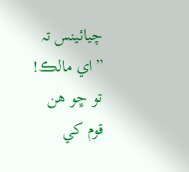چيائينس تہ ”اي مالڪ! تو ڇو هن قوم کي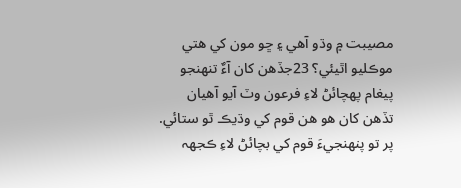مصيبت ۾ وڌو آهي ۽ ڇو مون کي هتي موڪليو اٿيئي؟ 23جڏهن کان آءٌ تنهنجو پيغام پهچائڻ لاءِ فرعون وٽ آيو آهيان تڏهن کان هو هن قوم کي وڌيڪ ٿو ستائي. پر تو پنهنجيءَ قوم کي بچائڻ لاءِ ڪجھہ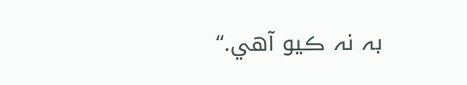بہ نہ ڪيو آهي.“